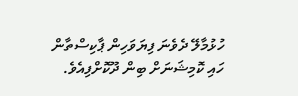ހުޅުމާލޭ ދެވެނަ ފިޔަވަހިން ޕާކިސްތާން ހައި ކޮމިޝަނަށް ބިން ދޫކޮށްފިއެވެ.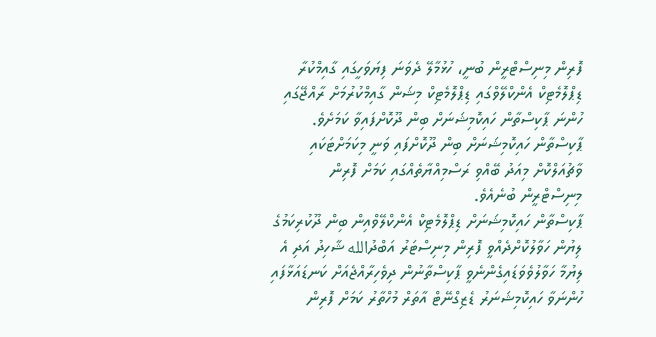ފޮރިން މިނިސްޓްރީން ބުނީ، ހުޅުމާލޭ ދެވަނަ ފިޔަވަހީގައި ގާއިމްކުރާ ޑިޕްލޮމެޓިކް އެންކްލޭވްގައި ޑިޕްލޮމެޓިކް މިޝަން ގާއިމްކުރުމަށް ރާއްޖޭގައި ހުންނަ ޕާކިސްތާން ހައިކޮމިޝަނަށް ބިން ދޫކޮށްފައިވާ ކަމަށެވެ. ޕާކިސްތާން ހައިކޮމިޝަނަށް ބިން ދޫކޮށްފައި ވަނީ މިކަމަށްޓަކައި ވާޗުއަލްކޮށް މިއަދު ބޭއްވި ރަސްމިއްޔާތެއްގައި ކަމަށް ފޮރިން މިނިސްޓްރީން ބުނެއެވެ.
ޕާކިސްތާން ހައިކޮމިޝަނަށް ޑިޕްލޮމެޓިކް އެންކްލޭވްއިން ބިން ދޫކުރިކަމުގެ ލިޔުން ހަވާލުކޮށްދެއްވީ ފޮރިން މިނިސްޓަރު އަބްދުالله ޝާހިދު އަދި އެ ލިޔުމާ ހަވާލުވެވަޑައިގެންނެވީ ޕާކިސްތާނުން ދިވެހިރާއްޖެއަށް ކަނޑައަޅާފައި ހުންނަވާ ހައިކޮމިޝަނަރު ޑެޒިގްނޭޓް އާތަރް މުހްތާރު ކަމަށް ފޮރިން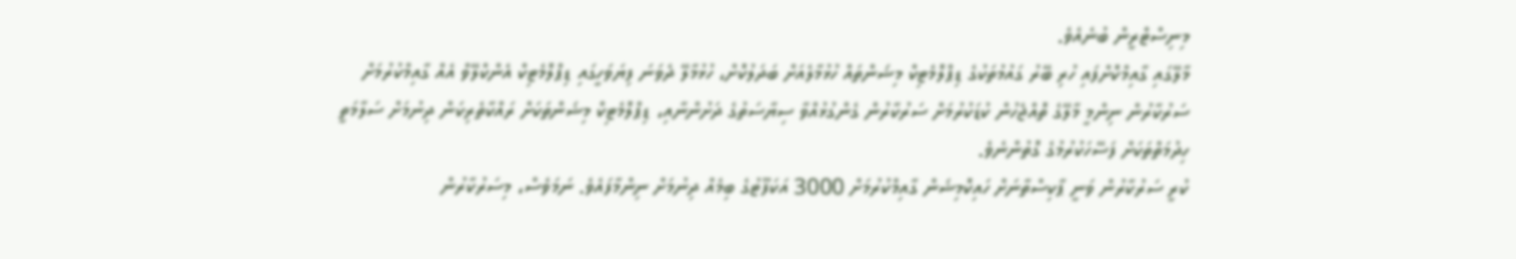މިނިސްޓްރީން ބުނެއެވެ.
މާލޭގައި ގާއިމްކޮށްފައި ހުރި ބޭރު ގައުމުތަކުގެ ޑިޕްލޮމެޓިކް މިޝަންތައް ހުޅުމާލެއަށް ބަދަލުކޮށް، ހުޅުމާލޭ ދެވަނަ ފިޔަވަހީގައި ޑިޕްލޮމެޓިކް އެންކްލޭވް އެއް ގާއިމްކުރުމަށް ސަރުކާރުން ނިންމީ މާލޭގެ ތޮއްޖެހުން ކުޑަކުރުމަށް ސަރުކާރުން ގެންގުޅުއްވާ ސިޔާސަތުގެ ދަށުންނާއި، ޑިޕްލޮމެޓިކް މިޝަންތަކަށް ރައްކާތެރިކަން ދިނުމަށް ސަލާމަތީ ހިދުމަތްތަކަށް ފަސޭހަކުރުމުގެ ގޮތުންނެވެ.
ކުރީ ސަރުކާރުން ވަނީ ޕާކިސްތާނަށް ހައިކޮމިޝަން ގާއިމްކުރުމަށް 3000 އަކަފޫޓުގެ ބިމެއް ދިނުމަށް ނިންމާފައެވެ. ނަމަވެސް، މިސަރުކާރުން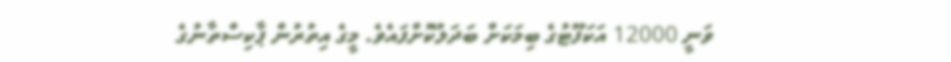ވަނީ 12000 އަކަފޫޓުގެ ބިމަކަށް ބަދަލުކޮށްފައެވެ. މީގެ އިތުރުން ޕާކިސްތާނުގެ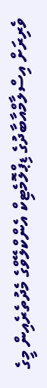ވެރިރަށް އިސްލާމްއާބާދުގެ ޑިޕްލޮމެޓިކް އެންކްލޭވްގެ މެދުތެރެއިން މީގެ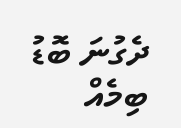ދެގުނަ ބޮޑު ބިމެއް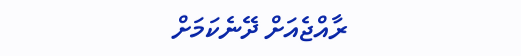ރާއްޖެއަށް ދޭނެކަމަށް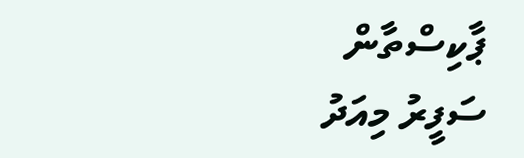ޕާކިސްތާން ސަފީރު މިއަދު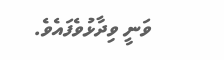ވަނީ ވިދާޅުވެފައެވެ.